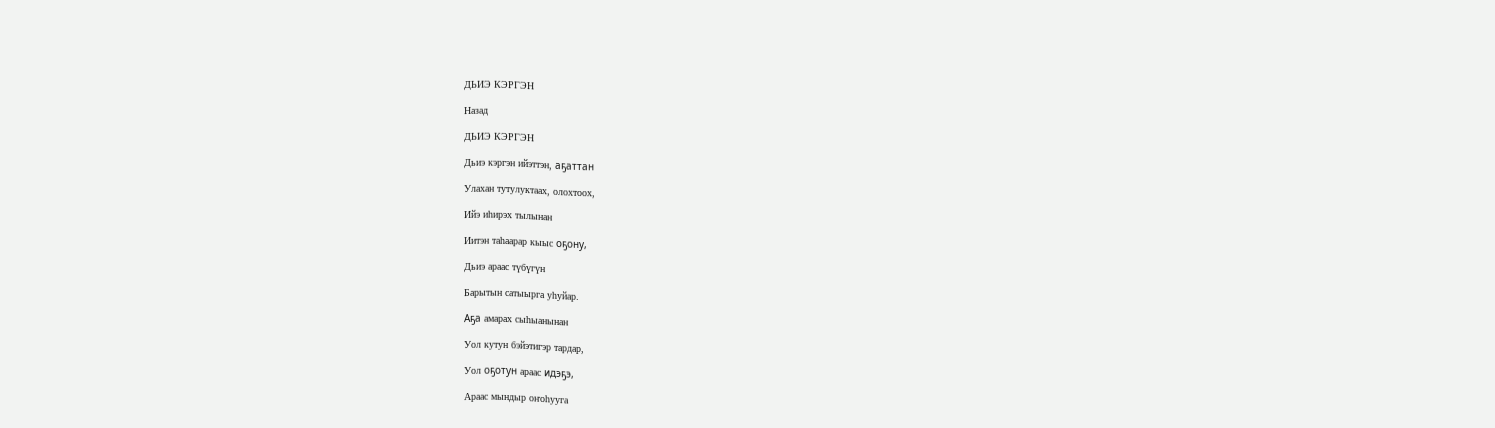ДЬИЭ КЭРГЭН

Назад

ДЬИЭ КЭРГЭН

Дьиэ кэргэн ийэттэн, аҕаттан

Улахан тутулуктаах, олохтоох,

Ийэ иһирэх тылынан

Иитэн таһаарар кыыс оҕону,

Дьиэ араас түбүгүн

Барытын сатыырга уһуйар.

Аҕа амарах сыһыанынан

Уол кутун бэйэтигэр тардар,

Уол оҕотун араас идэҕэ,

Араас мындыр оҥоһууга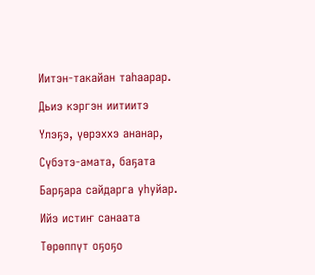Иитэн-такайан таһаарар.

Дьиэ кэргэн иитиитэ

Үлэҕэ, үөрэххэ ананар,

Сүбэтэ-амата, баҕата

Барҕара сайдарга уһуйар.

Ийэ истиҥ санаата

Төрөппүт оҕоҕо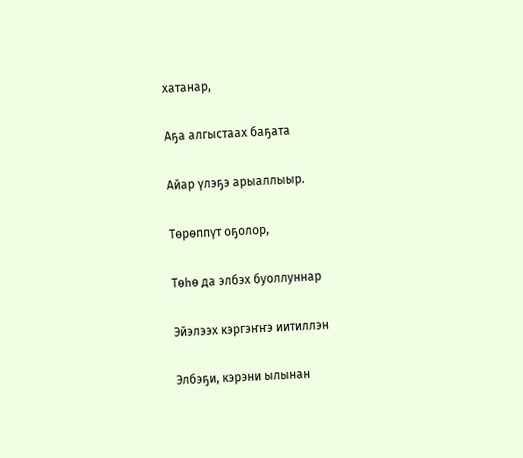хатанар,

Аҕа алгыстаах баҕата

Айар үлэҕэ арыаллыыр.

Төрөппүт оҕолор,

Төһө да элбэх буоллуннар

Эйэлээх кэргэҥҥэ иитиллэн

Элбэҕи, кэрэни ылынан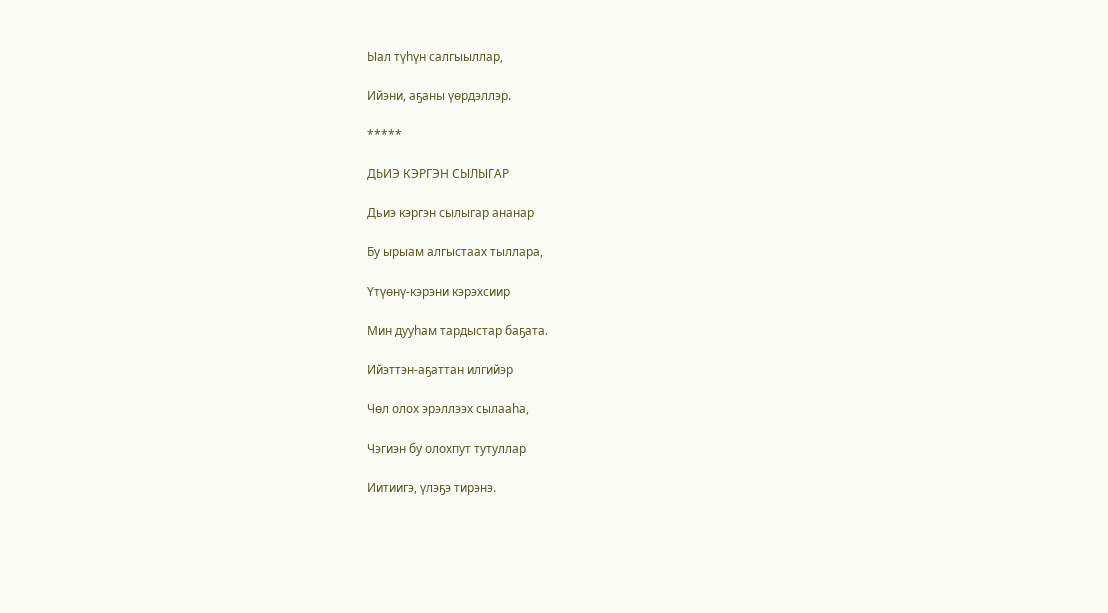Ыал түһүн салгыыллар,

Ийэни, аҕаны үөрдэллэр.

*****

ДЬИЭ КЭРГЭН СЫЛЫГАР

Дьиэ кэргэн сылыгар ананар

Бу ырыам алгыстаах тыллара,

Үтүөнү-кэрэни кэрэхсиир

Мин дууһам тардыстар баҕата.

Ийэттэн-аҕаттан илгийэр

Чөл олох эрэллээх сылааһа,

Чэгиэн бу олохпут тутуллар

Иитиигэ, үлэҕэ тирэнэ.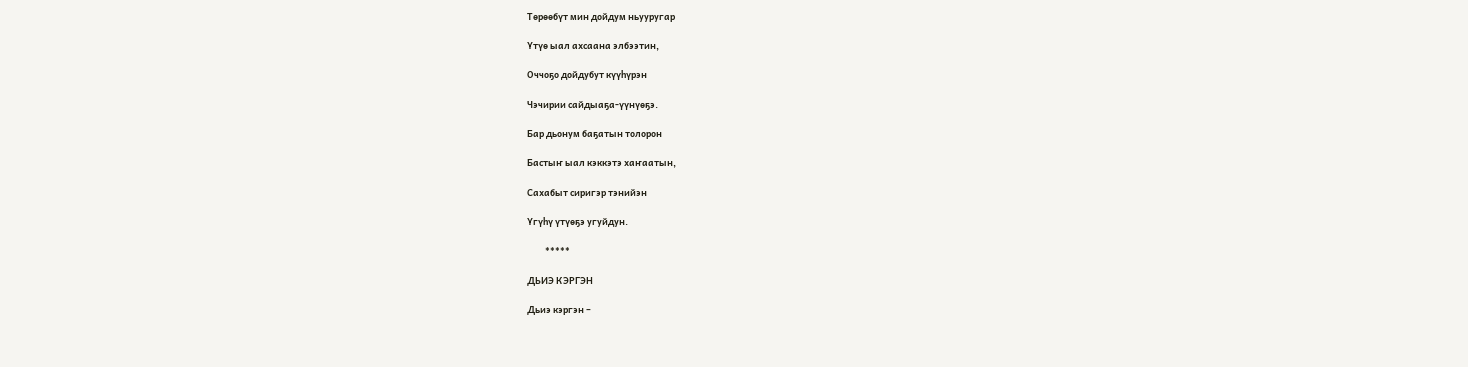Төрөөбүт мин дойдум ньууругар

Үтүө ыал ахсаана элбээтин,

Оччоҕо дойдубут күүһүрэн

Чэчирии сайдыаҕа-үүнүөҕэ.

Бар дьонум баҕатын толорон

Бастыҥ ыал кэккэтэ хаҥаатын,

Сахабыт сиригэр тэнийэн

Үгүһү үтүөҕэ угуйдун.

         *****

ДЬИЭ КЭРГЭН

Дьиэ кэргэн –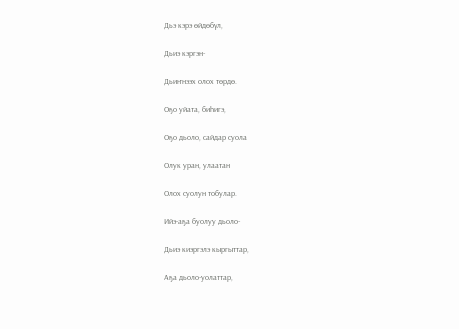Дьэ кэрэ өйдөбүл,

Дьиэ кэргэн-

Дьиҥнээх олох төрдө.

Оҕо уйата, биһигэ,

Оҕо дьоло, сайдар суола

Олук уран, улаатан

Олох суолун тобулар.

Ийэ-аҕа буолуу дьоло-

Дьиэ киэргэлэ кыргыттар,

Аҕа дьоло-уолаттар,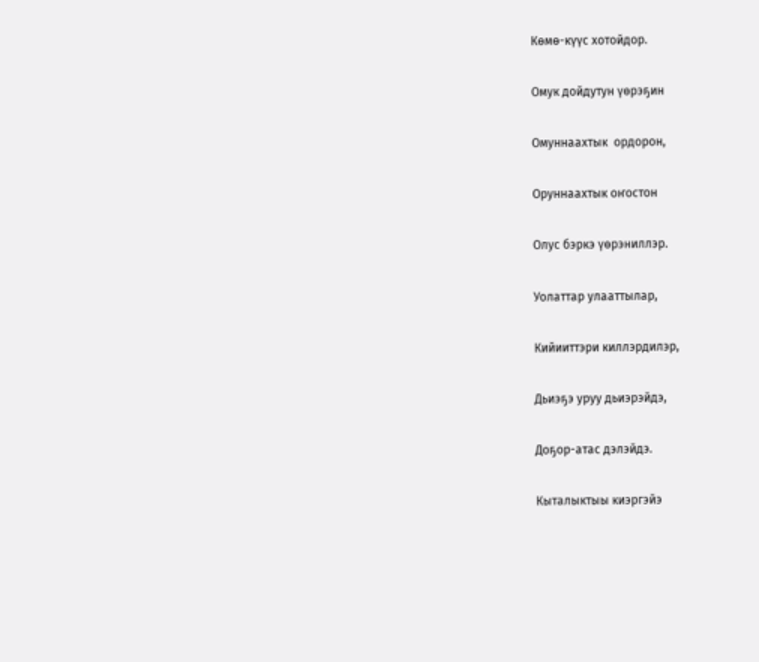Көмө-күүс хотойдор.

Омук дойдутун үөрэҕин

Омуннаахтык  ордорон,

Оруннаахтык оҥостон

Олус бэркэ үөрэниллэр.

Уолаттар улааттылар,

Кийииттэри киллэрдилэр,

Дьиэҕэ уруу дьиэрэйдэ,

Доҕор-атас дэлэйдэ.

Кыталыктыы киэргэйэ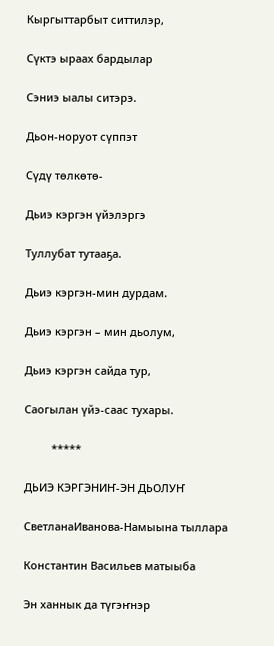Кыргыттарбыт ситтилэр,

Сүктэ ыраах бардылар

Сэниэ ыалы ситэрэ.

Дьон-норуот сүппэт

Сүдү төлкөтө-

Дьиэ кэргэн үйэлэргэ

Туллубат тутааҕа.

Дьиэ кэргэн-мин дурдам.

Дьиэ кэргэн – мин дьолум,

Дьиэ кэргэн сайда тур,

Саогылан үйэ-саас тухары.

         *****

ДЬИЭ КЭРГЭНИҤ-ЭН ДЬОЛУҤ

СветланаИванова-Намыына тыллара

Константин Васильев матыыба

Эн ханнык да түгэҥнэр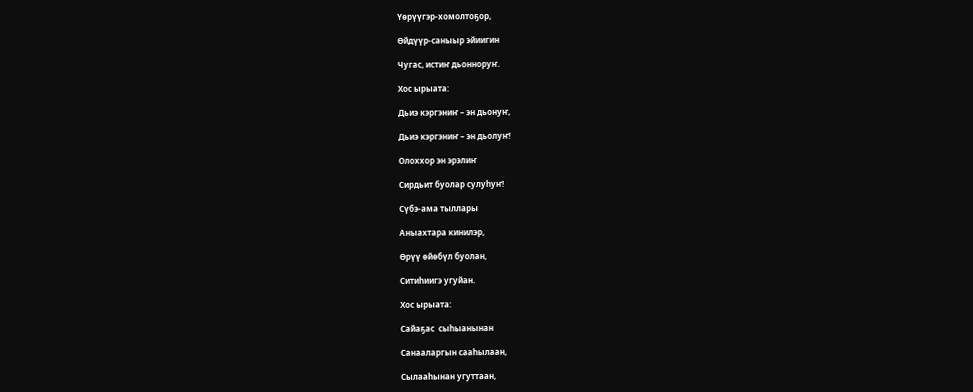Үөрүүгэр-хомолтоҕор,

Өйдүүр-саныыр эйиигин

Чугас, истиҥ дьонноруҥ.

Хос ырыата:

Дьиэ кэргэниҥ – эн дьонуҥ,

Дьиэ кэргэниҥ – эн дьолуҥ!

Олоххор эн эрэлиҥ

Сирдьит буолар сулуһуҥ!

Сүбэ-ама тыллары

Аныахтара кинилэр,

Өрүү өйөбүл буолан,

Ситиһиигэ угуйан.

Хос ырыата:

Сайаҕас  сыһыанынан

Санааларгын сааһылаан,

Сылааһынан угуттаан,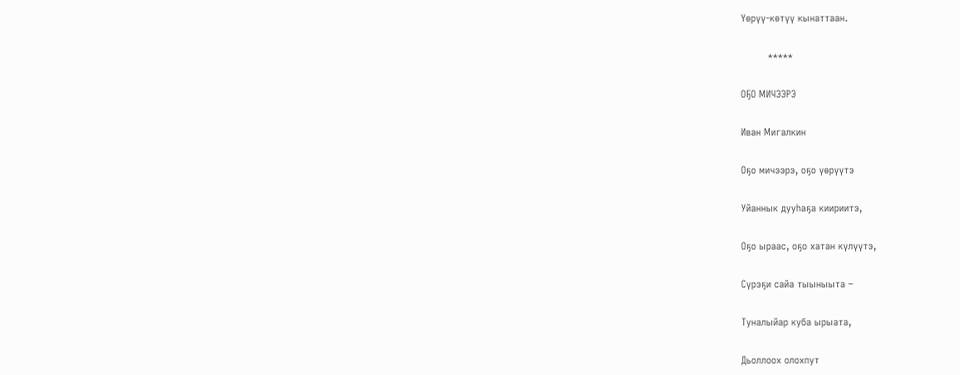Үөрүү-көтүү кынаттаан.

         *****

ОҔО МИЧЭЭРЭ

Иван Мигалкин

Оҕо мичээрэ, оҕо үөрүүтэ

Уйаннык дууһаҕа киириитэ,

Оҕо ыраас, оҕо хатан күлүүтэ,

Сүрэҕи сайа тыыныыта –

Туналыйар куба ырыата,

Дьоллоох олохпут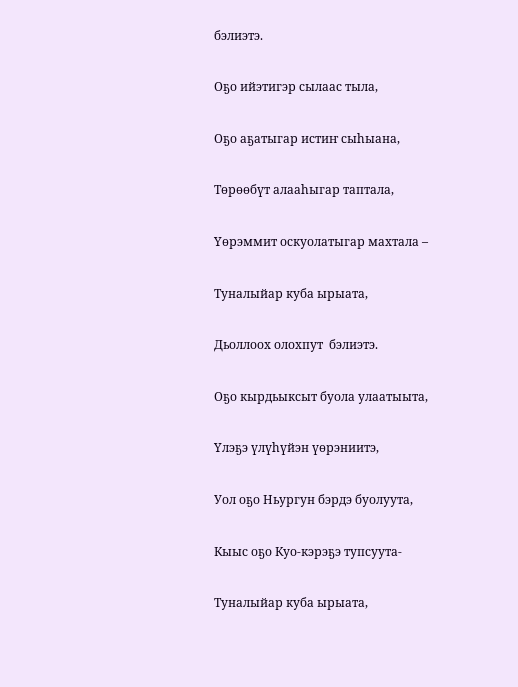бэлиэтэ.

Оҕо ийэтигэр сылаас тыла,

Оҕо аҕатыгар истиҥ сыһыана,

Төрөөбүт алааһыгар таптала,

Үөрэммит оскуолатыгар махтала –

Туналыйар куба ырыата,

Дьоллоох олохпут  бэлиэтэ.

Оҕо кырдьыксыт буола улаатыыта,

Үлэҕэ үлүһүйэн үөрэниитэ,

Уол оҕо Ньургун бэрдэ буолуута,

Кыыс оҕо Куо-кэрэҕэ тупсуута-

Туналыйар куба ырыата,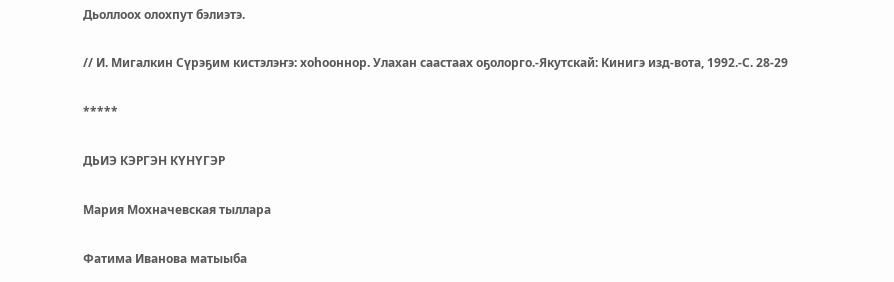Дьоллоох олохпут бэлиэтэ.

// И. Мигалкин Сүрэҕим кистэлэҥэ: хоһооннор. Улахан саастаах оҕолорго.-Якутскай: Кинигэ изд-вота, 1992.-С. 28-29

*****

ДЬИЭ КЭРГЭН КҮНҮГЭР

Мария Мохначевская тыллара

Фатима Иванова матыыба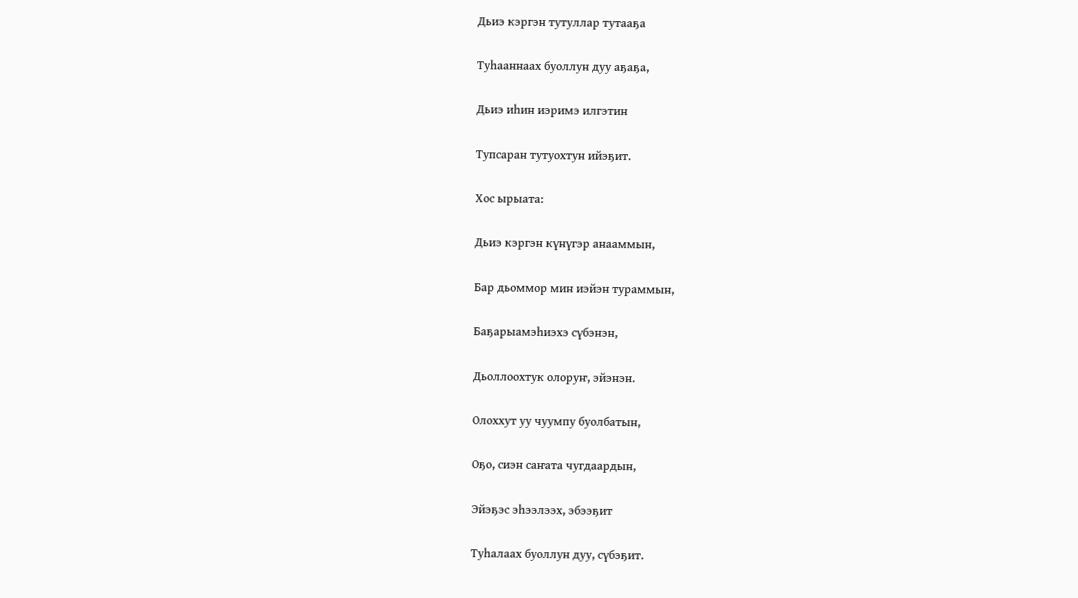Дьиэ кэргэн тутуллар тутааҕа

Туһааннаах буоллун дуу аҕаҕа,

Дьиэ иһин иэримэ илгэтин

Тупсаран тутуохтун ийэҕит.

Хос ырыата:

Дьиэ кэргэн күнүгэр анааммын,

Бар дьоммор мин иэйэн тураммын,

Баҕарыамэһиэхэ сүбэнэн,

Дьоллоохтук олоруҥ, эйэнэн.

Олоххут уу чуумпу буолбатын,

Оҕо, сиэн саҥата чугдаардын,

Эйэҕэс эһээлээх, эбээҕит

Туһалаах буоллун дуу, сүбэҕит.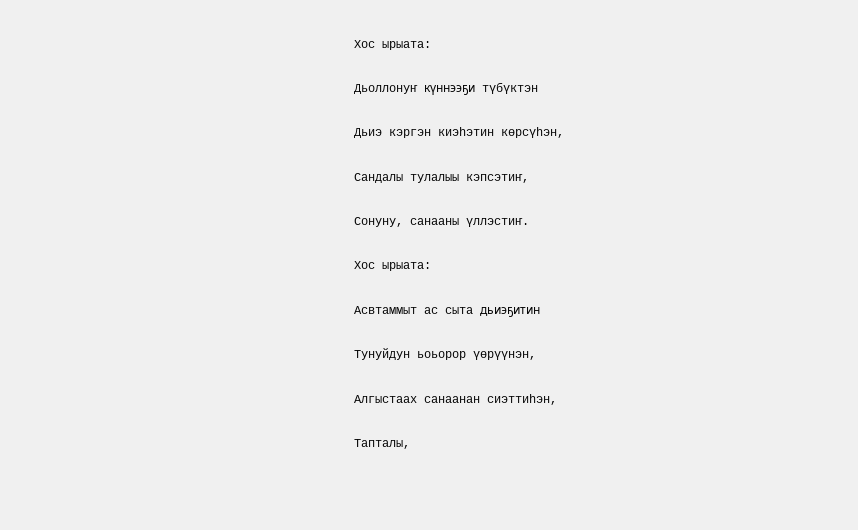Хос ырыата:

Дьоллонуҥ күннээҕи түбүктэн

Дьиэ кэргэн киэһэтин көрсүһэн,

Сандалы тулалыы кэпсэтиҥ,

Сонуну, санааны үллэстиҥ.

Хос ырыата:

Асвтаммыт ас сыта дьиэҕитин

Тунуйдун ьоьорор үөрүүнэн,

Алгыстаах санаанан сиэттиһэн,

Тапталы,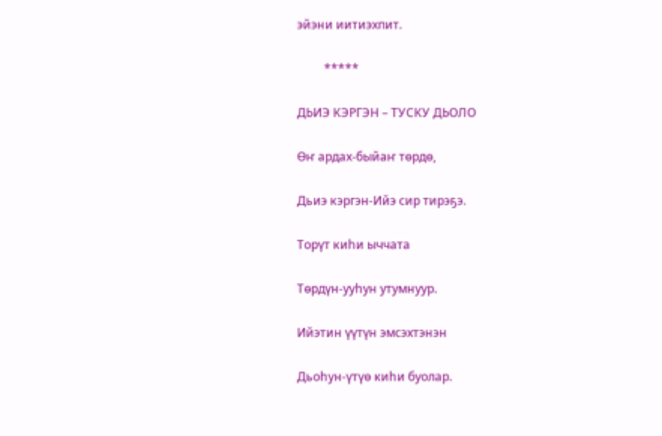эйэни иитиэхпит.

         *****

ДЬИЭ КЭРГЭН – ТУСКУ ДЬОЛО

Өҥ ардах-быйаҥ төрдө,

Дьиэ кэргэн-Ийэ сир тирэҕэ.

Торүт киһи ыччата

Төрдүн-ууһун утумнуур.

Ийэтин үүтүн эмсэхтэнэн

Дьоһун-үтүө киһи буолар.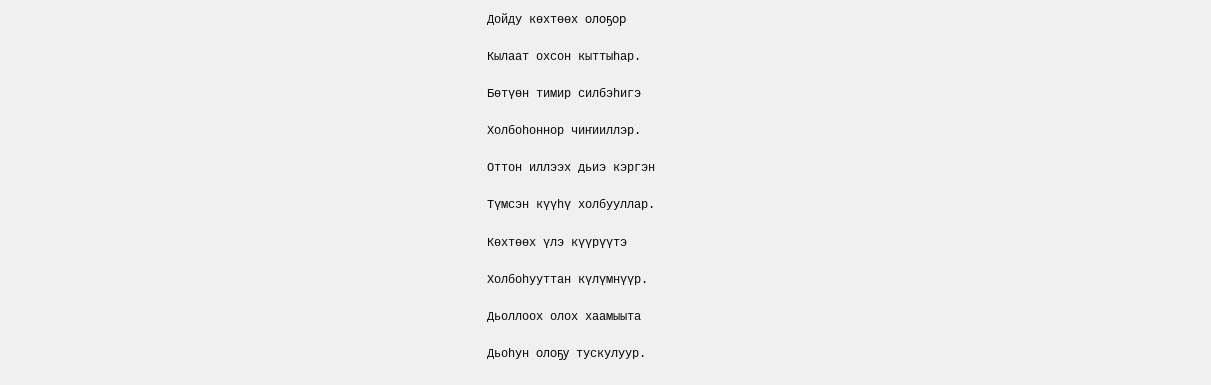Дойду көхтөөх олоҕор

Кылаат охсон кыттыһар.

Бөтүөн тимир силбэһигэ

Холбоһоннор чиҥииллэр.

Оттон иллээх дьиэ кэргэн

Түмсэн күүһү холбууллар.

Көхтөөх үлэ күүрүүтэ

Холбоһууттан күлүмнүүр.

Дьоллоох олох хаамыыта

Дьоһун олоҕу тускулуур.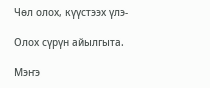Чөл олох, күүстээх үлэ-

Олох сүрүн айылгыта.

Мэҥэ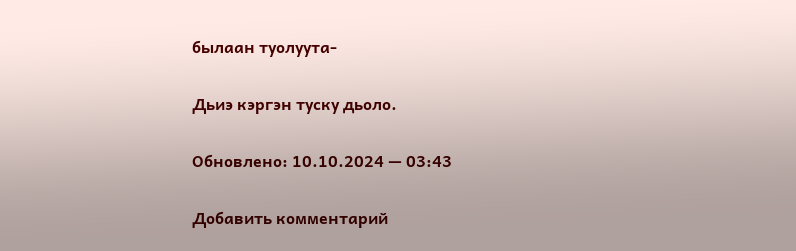былаан туолуута-

Дьиэ кэргэн туску дьоло.

Обновлено: 10.10.2024 — 03:43

Добавить комментарий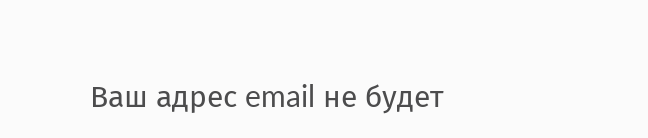Ваш адрес email не будет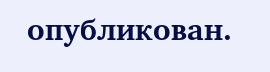опубликован.